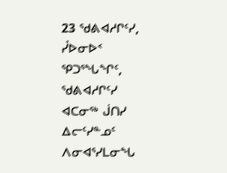23 ᖁᕕᐊᓱᒋᑦᓯ, ᓮᐅᓂᐅᑉ ᕿᑐᕐᖓᖏᑦ, ᖁᕕᐊᓱᒋᑦᓯ ᐊᑕᓂᖅ ᒎᑎᓯ ᐃᓕᑦᓯᓐᓄᑦ ᐱᓂᐊᕐᓯᒪᓂᖓ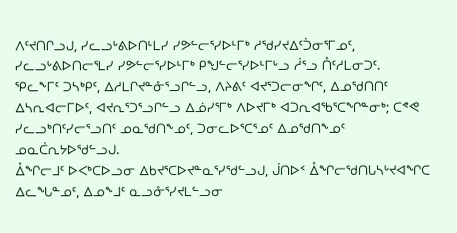ᐱᑦᔪᑎᒋᓗᒍ, ᓯᓚᓗᒡᕕᐅᑎᒻᒪᓯ ᓯᕗᓪᓕᕐᓯᐅᒻᒥᒃ ᓱᖁᓯᔪᐃᑦᑑᓂᕐᒥᓄᑦ, ᓯᓚᓗᒡᕕᐅᑎᓕᕐᒪᓯ ᓯᕗᓪᓕᕐᓯᐅᒻᒥᒃ ᑭᖑᓪᓕᕐᓯᐅᒻᒥᒡᓗ ᓲᕐᓗ ᑍᑦᓱᒪᓂᑐᑦ.
ᕿᓚᖕᒥᑦ ᑐᓴᒃᑭᑦ, ᐃᓱᒪᒋᔪᓐᓁᕐᓗᒋᓪᓗ, ᐱᔨᕕᑦ ᐊᔪᕐᑐᓕᓂᖏᑦ, ᐃᓄᖁᑎᑎᑦ ᐃᓴᕆᐊᓕᒥᐅᑦ, ᐊᔪᕆᕐᑐᕐᓗᒋᓪᓗ ᐃᓅᓯᕐᒥᒃ ᐱᐅᔪᒥᒃ ᐊᑐᕆᐊᖃᕐᑕᖏᓐᓂᒃ; ᑕᕝᕙ ᓯᓚᓗᒃᑎᑦᓯᓕᕐᓗᑎᑦ ᓄᓇᖁᑎᖕᓄᑦ, ᑐᓂᓚᐅᕐᑕᕐᓄᑦ ᐃᓄᖁᑎᖕᓄᑦ ᓄᓇᑖᕆᔭᐅᖁᓪᓗᒍ.
ᐂᖏᓕᒧᑦ ᐅᐸᒃᑕᐅᓗᓂ ᐃᑲᔪᕐᑕᐅᔪᓐᓇᕐᓯᖁᓪᓗᒍ, ᒎᑎᐅᑉ ᐂᖏᓕᖁᑎᒐᓴᒡᔪᐊᖏᑕ ᐃᓚᖓᓐᓄᑦ, ᐃᓄᖕᒧᑦ ᓇᓗᓁᕐᓯᔪᒪᓪᓗᓂ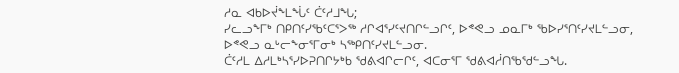ᓱᓇ ᐊᑲᐅᔫᖕᒪᖔᑦ ᑖᑦᓱᒧᖓ;
ᓯᓚᓗᖕᒥᒃ ᑎᑭᑎᑦᓯᖃᑦᑕᕐᐳᖅ ᓱᒋᐊᕐᓯᑦᔪᑎᒋᓪᓗᒋᑦ, ᐅᕝᕙᓗ ᓄᓇᒥᒃ ᖃᐅᓯᕐᑎᑦᓯᔪᒪᓪᓗᓂ, ᐅᕝᕙᓗ ᓇᒡᓕᖕᓂᕐᒥᓂᒃ ᓴᖅᑭᑎᑦᓯᔪᒪᓪᓗᓂ.
ᑖᑦᓱᒪ ᐃᓱᒪᒃᓴᕐᓯᐅᕈᑎᒋᔭᒃᑲ ᖁᕕᐊᒋᓕᒋᑦ, ᐊᑕᓂᕐᒥ ᖁᕕᐊᓲᑎᖃᖁᓪᓗᖓ.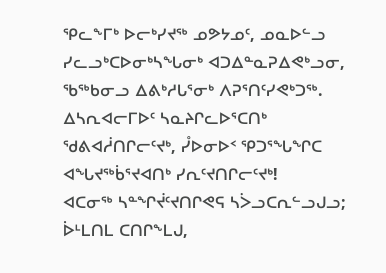ᕿᓚᖕᒥᒃ ᐅᓕᒃᓯᔪᖅ ᓄᕗᔭᓄᑦ, ᓄᓇᐅᓪᓗ ᓯᓚᓗᒃᑕᐅᓂᒃᓴᖓᓂᒃ ᐊᑐᐃᓐᓇᕈᐃᕙᒃᓗᓂ, ᖃᖅᑲᓂᓗ ᐃᕕᒃᓱᒐᕐᓂᒃ ᐱᕈᕐᑎᑦᓯᕙᒃᑐᖅ.
ᐃᓴᕆᐊᓕᒥᐅᑦ ᓴᓇᔨᒋᓚᐅᕐᑕᑎᒃ ᖁᕕᐊᓲᑎᒋᓕᑦᔪᒃ, ᓮᐅᓂᐅᑉ ᕿᑐᕐᖓᖏᑕ ᐊᖓᔪᖅᑳᕐᔪᐊᑎᒃ ᓯᕆᑦᔪᑎᒋᓕᑦᔪᒃ!
ᐊᑕᓂᖅ ᓴᓐᖏᔫᑦᔪᑎᒋᕙᕋ ᓴᐴᓗᑕᕆᓪᓗᒍᓗ; ᐆᒻᒪᑎᒪ ᑕᑎᒋᖕᒪᒍ,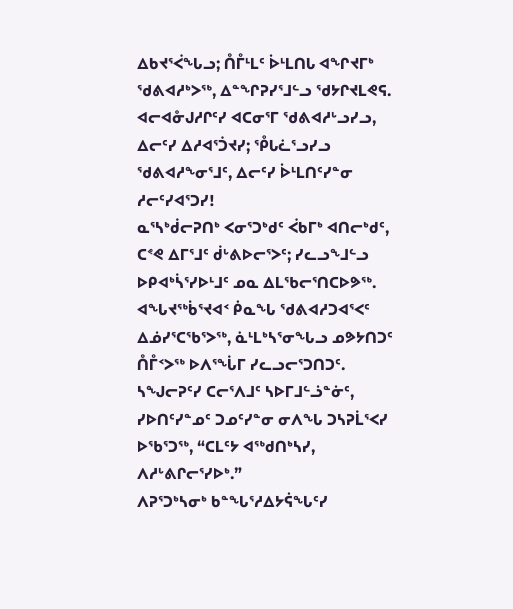ᐃᑲᔪᕐᐹᖓᓗ; ᑍᒤᒻᒪᑦ ᐆᒻᒪᑎᒐ ᐊᖏᔪᒥᒃ ᖁᕕᐊᓱᒃᐳᖅ, ᐃᓐᖏᕈᓯᕐᒧᓪᓗ ᖁᔭᒋᔪᒪᕙᕋ.
ᐊᓕᐊᓁᒍᓱᒋᑦᓯ ᐊᑕᓂᕐᒥ ᖁᕕᐊᓱᒡᓗᓯᓗ, ᐃᓕᑦᓯ ᐃᓱᐊᕐᑑᔪᓯ; ᕾᒐᓛᕐᓗᓯᓗ ᖁᕕᐊᓱᖕᓂᕐᒧᑦ, ᐃᓕᑦᓯ ᐆᒻᒪᑎᑦᓯᓐᓂ ᓱᓕᑦᓯᐊᕐᑐᓯ!
ᓇᕐᓴᒃᑰᓕᕈᑎᒃ ᐸᓂᕐᑐᒃᑯᑦ ᐹᑲᒥᒃ ᐊᑎᓕᒃᑯᑦ, ᑕᕝᕙ ᐃᒥᕐᒧᑦ ᑰᒡᕕᐅᓕᕐᐳᑦ; ᓯᓚᓗᖕᒧᓪᓗ ᐅᑭᐊᒃᓵᕐᓯᐅᒻᒧᑦ ᓄᓇ ᐃᒪᖃᓕᕐᑎᑕᐅᕗᖅ.
ᐊᖓᔪᖅᑳᕐᔪᐊᑉ ᑮᓇᖓ ᖁᕕᐊᓱᑐᐊᕐᐸᑦ ᐃᓅᓯᕐᑕᖃᕐᐳᖅ, ᓈᒻᒪᒃᓴᕐᓂᖓᓗ ᓄᕗᔭᑎᑐᑦ ᑍᒤᑉᐳᖅ ᐅᐱᕐᖔᒥ ᓯᓚᓗᓕᕐᑐᑎᑐᑦ.
ᓴᖑᓕᕈᑦᓯ ᑕᓕᕐᐱᒧᑦ ᓴᐅᒥᒧᓪᓘᓐᓃᑦ, ᓯᐅᑎᑦᓯᓐᓄᑦ ᑐᓄᑦᓯᓐᓂ ᓂᐱᖓ ᑐᓴᕈᒫᕐᐸᓯ ᐅᖃᕐᑐᖅ, “ᑕᒪᑦᔭ ᐊᖅᑯᑎᒃᓴᓯ, ᐱᓱᒡᕕᒋᓕᕐᓯᐅᒃ.”
ᐱᕈᕐᑐᒃᓴᓂᒃ ᑲᓐᖓᕐᓱᐃᔭᕌᖓᑦᓯ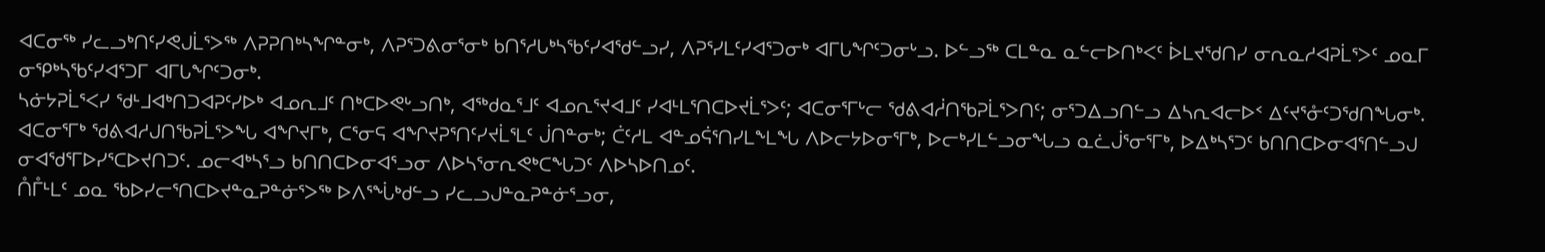ᐊᑕᓂᖅ ᓯᓚᓗᒃᑎᑦᓯᕙᒍᒫᕐᐳᖅ ᐱᕈᕈᑎᒃᓴᖏᓐᓂᒃ, ᐱᕈᕐᑐᕕᓂᕐᓂᒃ ᑲᑎᕐᓱᒐᒃᓴᖃᑦᓯᐊᖁᓪᓗᓯ, ᐱᕈᕐᓯᒪᑦᓯᐊᕐᑐᓂᒃ ᐊᒥᒐᖏᑦᑐᓂᒡᓗ. ᐅᓪᓗᖅ ᑕᒪᓐᓇ ᓇᓪᓕᐅᑎᒃᐸᑦ ᐆᒪᔪᖁᑎᓯ ᓂᕆᓇᓱᐊᕈᒫᕐᐳᑦ ᓄᓇᒥ ᓂᕿᒃᓴᖃᑦᓯᐊᕐᑐᒥ ᐊᒥᒐᖏᑦᑐᓂᒃ.
ᓴᓃᔭᕈᒫᕐᐸᓯ ᖁᒻᒧᐊᒃᑎᑐᐊᕈᑦᓯᐅᒃ ᐊᓄᕆᒧᑦ ᑎᒃᑕᐅᕙᒡᓗᑎᒃ, ᐊᖅᑯᓇᕐᒧᑦ ᐊᓄᕆᕐᔪᐊᒧᑦ ᓯᐊᒻᒪᕐᑎᑕᐅᔪᒫᕐᐳᑦ; ᐊᑕᓂᕐᒥᒡᓕ ᖁᕕᐊᓲᑎᖃᕈᒫᕐᐳᑎᑦ; ᓂᕐᑐᐃᓗᑎᓪᓗ ᐃᓴᕆᐊᓕᐅᑉ ᐃᑦᔪᕐᓁᑦᑐᖁᑎᖓᓂᒃ.
ᐊᑕᓂᕐᒥᒃ ᖁᕕᐊᓱᒍᑎᖃᕈᒫᕐᐳᖓ ᐊᖏᔪᒥᒃ, ᑕᕐᓂᕋ ᐊᖏᔪᕈᕐᑎᑦᓯᔪᒫᕐᒪᑦ ᒎᑎᓐᓂᒃ; ᑖᑦᓱᒪ ᐊᓐᓄᕌᕐᑎᓯᒪᖕᒪᖓ ᐱᐅᓕᔭᐅᓂᕐᒥᒃ, ᐅᓕᒃᓯᒪᓪᓗᓂᖓᓗ ᓇᓛᒎᕐᓂᕐᒥᒃ, ᐅᐃᒃᓴᕐᑐᑦ ᑲᑎᑎᑕᐅᓂᐊᕐᑎᓪᓗᒍ ᓂᐊᖁᕐᒥᐅᓯᕐᑕᐅᔪᑎᑐᑦ. ᓄᓕᐊᒃᓴᕐᓗ ᑲᑎᑎᑕᐅᓂᐊᕐᓗᓂ ᐱᐅᓴᕐᓂᕆᕙᒃᑕᖓᑐᑦ ᐱᐅᓴᐅᑎᓄᑦ.
ᑍᒤᒻᒪᑦ ᓄᓇ ᖃᐅᓯᓕᕐᑎᑕᐅᔪᓐᓇᕈᓐᓃᕐᐳᖅ ᐅᐱᕐᖔᒃᑯᓪᓗ ᓯᓚᓗᒍᓐᓇᕈᓐᓃᕐᓗᓂ,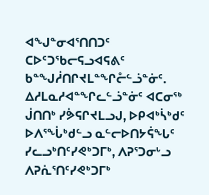ᐊᖑᓐᓂᐊᕐᑎᑎᑐᑦ ᑕᐅᑦᑐᖃᓕᕋᓗᐊᕋᕕᑦ ᑲᓐᖑᓲᑎᒋᔪᒪᓐᖏᓔᓪᓘᓐᓃᑦ.
ᐃᓱᒪᓇᓱᐊᓐᖏᓚᓪᓘᓐᓃᑦ ᐊᑕᓂᖅ ᒎᑎᑎᒃ ᓯᕘᕋᒋᔪᒪᓗᒍ, ᐅᑭᐊᒃᓵᒃᑯᑦ ᐅᐱᕐᖔᒃᑯᓪᓗ ᓇᓪᓕᐅᑎᔭᕌᖓᑦ ᓯᓚᓗᒃᑎᑦᓯᕙᒃᑐᒥᒃ, ᐱᕈᕐᑐᓂᒡᓗ ᐱᕈᕇᕐᑎᑦᓯᕙᒃᑐᒥᒃ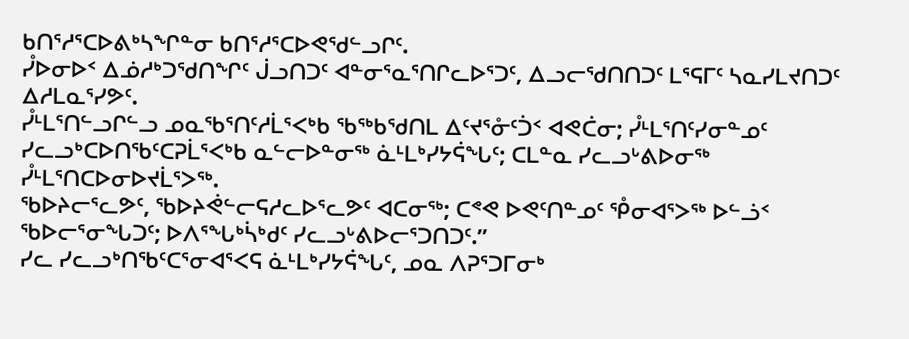ᑲᑎᕐᓱᕐᑕᐅᕕᒃᓴᖏᓐᓂ ᑲᑎᕐᓱᕐᑕᐅᕙᖁᓪᓗᒋᑦ.
ᓮᐅᓂᐅᑉ ᐃᓅᓱᒃᑐᖁᑎᖏᑦ ᒎᓗᑎᑐᑦ ᐊᓐᓂᕐᓇᕐᑎᒋᓚᐅᕐᑐᑦ, ᐃᓗᓕᖁᑎᑎᑐᑦ ᒪᕐᕋᒥᑦ ᓴᓇᓯᒪᔪᑎᑐᑦ ᐃᓱᒪᓇᕐᓯᕗᑦ.
ᓮᒻᒪᕐᑎᓪᓗᒋᓪᓗ ᓄᓇᖃᕐᑎᑦᓱᒫᕐᐸᒃᑲ ᖃᖅᑲᖁᑎᒪ ᐃᑦᔪᕐᓁᑦᑑᑉ ᐊᕙᑖᓂ; ᓮᒻᒪᕐᑎᑦᓯᓂᓐᓄᑦ ᓯᓚᓗᒃᑕᐅᑎᖃᑦᑕᕈᒫᕐᐸᒃᑲ ᓇᓪᓕᐅᓐᓂᖅ ᓈᒻᒪᒃᓯᔭᕌᖓᑦ; ᑕᒪᓐᓇ ᓯᓚᓗᒡᕕᐅᓂᖅ ᓮᒻᒪᕐᑎᑕᐅᓂᐅᔪᒫᕐᐳᖅ.
ᖃᐅᔨᓕᕐᓚᕗᑦ, ᖃᐅᔨᕚᓪᓕᕋᓱᓚᐅᕐᓚᕗᑦ ᐊᑕᓂᖅ; ᑕᕝᕙ ᐅᕙᑦᑎᓐᓄᑦ ᕾᓂᐊᕐᐳᖅ ᐅᓪᓘᑉ ᖃᐅᓕᕐᓂᖓᑐᑦ; ᐅᐱᕐᖓᒃᓵᒃᑯᑦ ᓯᓚᓗᒡᕕᐅᓕᕐᑐᑎᑐᑦ.”
ᓯᓚ ᓯᓚᓗᒃᑎᖃᑦᑕᕐᓂᐊᕐᐸᕋ ᓈᒻᒪᒃᓯᔭᕌᖓᑦ, ᓄᓇ ᐱᕈᕐᑐᒥᓂᒃ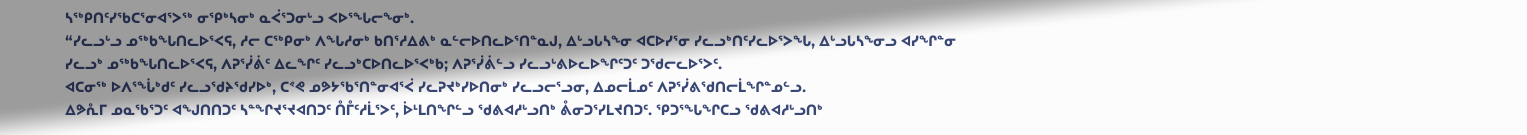ᓴᖅᑭᑎᑦᓯᖃᑕᕐᓂᐊᕐᐳᖅ ᓂᕿᒃᓴᓂᒃ ᓇᐹᕐᑐᓂᒡᓗ ᐸᐅᕐᖓᓕᖕᓂᒃ.
“ᓯᓚᓗᒡᓗ ᓄᖅᑲᖓᑎᓚᐅᕐᐸᕋ, ᓱᓕ ᑕᖅᑭᓂᒃ ᐱᖓᓱᓂᒃ ᑲᑎᕐᓱᐃᕕᒃ ᓇᓪᓕᐅᑎᓚᐅᕐᑎᓐᓇᒍ, ᐃᒡᓗᒐᓴᖕᓂ ᐊᑕᐅᓯᕐᓂ ᓯᓚᓗᒃᑎᑦᓯᓚᐅᕐᐳᖓ, ᐃᒡᓗᒐᓴᖕᓂᓗ ᐊᓯᖏᓐᓂ ᓯᓚᓗᒃ ᓄᖅᑲᖓᑎᓚᐅᕐᐸᕋ, ᐱᕈᕐᓰᕖᑦ ᐃᓚᖏᑦ ᓯᓚᓗᒃᑕᐅᑎᓚᐅᕐᐸᒃᑲ; ᐱᕈᕐᓰᕖᓪᓗ ᓯᓚᓗᒡᕕᐅᓚᐅᖏᑦᑐᑦ ᑐᖁᓕᓚᐅᕐᐳᑦ.
ᐊᑕᓂᖅ ᐅᐱᕐᖔᒃᑯᑦ ᓯᓚᓗᖁᔨᖁᓯᐅᒃ, ᑕᕝᕙ ᓄᕗᔭᖃᕐᑎᓐᓂᐊᕐᐹ ᓯᓚᕈᔪᒃᓯᐅᑎᓂᒃ ᓯᓚᓗᓕᕐᓗᓂ, ᐃᓄᓕᒫᓄᑦ ᐱᕈᕐᓰᕕᖁᑎᓕᒫᖏᓐᓄᓪᓗ.
ᐃᕗᕅᒥ ᓄᓇᖃᕐᑐᑦ ᐊᖑᑎᑎᑐᑦ ᓴᓐᖏᔪᕐᔪᐊᑎᑐᑦ ᑍᒤᑦᓱᒫᕐᐳᑦ, ᐆᒻᒪᑎᖏᓪᓗ ᖁᕕᐊᓱᒡᓗᑎᒃ ᕔᓂᑐᕐᓯᒪᔪᑎᑐᑦ. ᕿᑐᕐᖓᖏᑕᓗ ᖁᕕᐊᓱᒡᓗᑎᒃ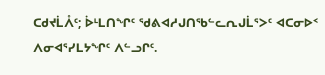ᑕᑯᔪᒫᐰᑦ; ᐆᒻᒪᑎᖏᑦ ᖁᕕᐊᓱᒍᑎᖃᓪᓚᕆᒍᒫᕐᐳᑦ ᐊᑕᓂᐅᑉ ᐱᓂᐊᕐᓯᒪᔭᖏᑦ ᐱᓪᓗᒋᑦ.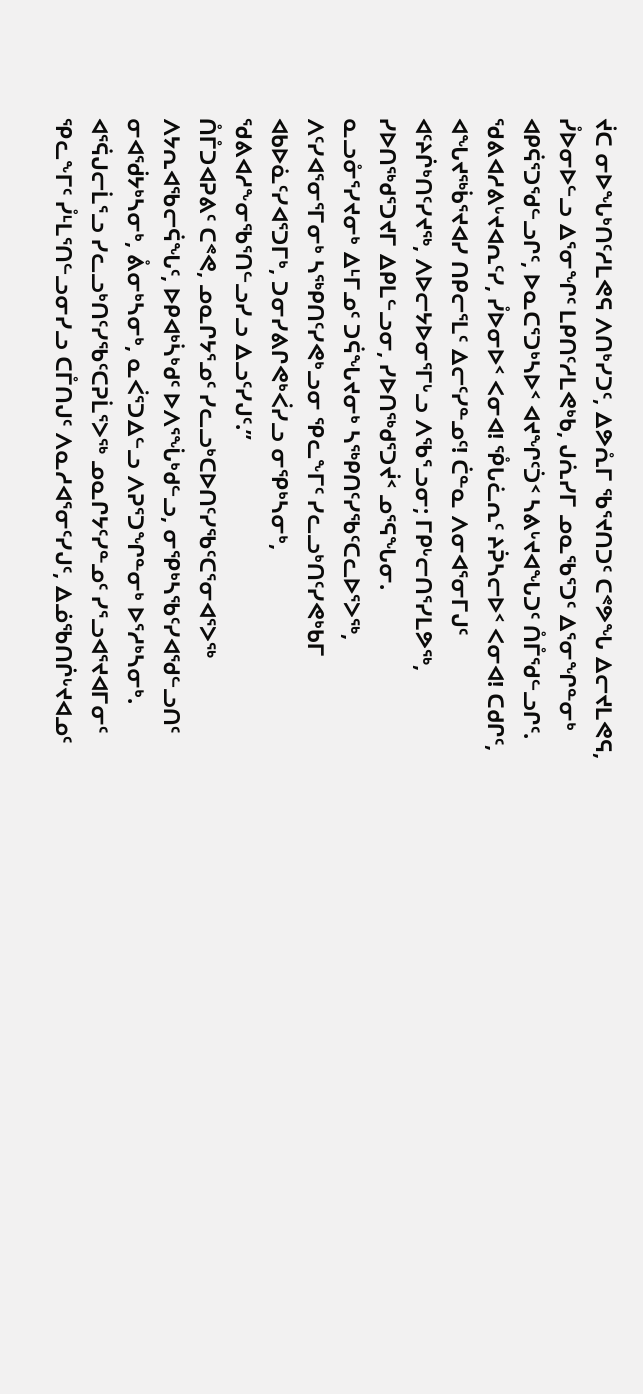ᔫᑕ ᓂᐅᖓᒃᑎᑦᓱᒪᕙᕋ ᐱᑎᒃᓯᑐᑦ, ᐃᕗᕅᒥ ᖃᕐᔪᑎᑐᑦ ᑕᕝᕗᖓ ᐃᓕᔪᒪᕙᕋ, ᓮᐅᓂᐅᓪᓗ ᐃᕐᓂᖏᑦ ᒪᑭᑎᑦᓱᒪᕙᒃᑲ, ᒍᕇᓯᒥ ᓄᓇᖃᕐᑐᑦ ᐃᕐᓂᖏᓐᓂᒃ ᐊᑭᕌᕐᑐᖁᓪᓗᒋᑦ, ᐅᓇᑕᕐᑐᒃᓴᐅᑉ ᐊᔪᖏᑦᑑᑉ ᓴᕕᒡᔪᐊᖓᑐᑦ ᑍᒤᖁᓪᓗᒋᑦ.
ᖁᕕᐊᓱᕕᒡᔪᐊᕆᑦᓯ, ᓮᐅᓂᐅᑉ ᐸᓂᐊ! ᕾᒐᓛᕆᑦ ᔨᕉᓴᓕᐅᑉ ᐸᓂᐊ! ᑕᑯᒋᑦ, ᐊᖓᔪᖅᑳᕐᔪᐊᓯ ᑎᑭᓕᕐᒪᑦ ᐃᓕᑦᓯᓐᓄᑦ! ᑖᓐᓇ ᐱᓂᐊᕐᓂᒥᒍᑦ ᐊᑦᔨᒌᒃᑎᑦᓯᔪᖅ, ᐱᐅᓕᔭᐅᓂᕐᒥᒡᓗ ᐱᖃᕐᓗᓂ; ᒥᑭᒡᓕᑎᕐᓯᒪᕗᖅ, ᓯᐅᑎᖅᑯᕐᑐᔪᒥ ᐃᑭᒪᓪᓗᓂ, ᓯᐅᑎᖅᑯᕐᑐᔫᑉ ᓄᕐᕋᖓᓂ.
ᓇᓗᓁᕐᓯᔪᓂᒃ ᐃᒻᒥᓄᑦ ᑐᕌᖓᔪᓂᒃ ᓴᖅᑭᑎᑦᓯᖃᑦᑕᓚᐅᕐᐳᖅ, ᐱᑦᓯᐊᕐᓂᕐᒥᓂᒃ ᓴᖅᑭᑎᑦᓯᕙᒃᓗᓂ ᕿᓚᖕᒥᑦ ᓯᓚᓗᒃᑎᑦᓯᕙᒃᑲᒥ ᐊᑲᐅᓈᑦᓯᐊᕐᑐᒥᒃ, ᑐᓂᓯᕕᒋᕙᒃᐹᓯᓗ ᓂᕿᒃᓴᓂᒃ, ᖁᕕᐊᓱᖕᓂᖃᕐᑎᓪᓗᓯᓗ ᐃᓗᑦᓯᒍᑦ.”
ᑍᒤᑐᐊᕈᕕᑦ ᑕᕝᕙ, ᓄᓇᒋᔭᕐᓄᑦ ᓯᓚᓗᒃᑕᐅᑎᑦᓯᖃᑦᑕᕐᓂᐊᕐᐳᖅ ᐱᔭᕆᐊᖃᓕᕌᖓᑦ, ᐅᑭᐊᒃᓵᒃᑯᑦ ᐅᐱᕐᖔᒃᑯᓪᓗ, ᓂᕿᒃᓴᖃᑦᓯᐊᖁᓪᓗᑎᑦ ᓂᐊᖂᔭᒃᓴᓂᒃ, ᕔᓂᒃᓴᓂᒃ, ᓇᐹᕐᑐᐃᓪᓗ ᐱᕈᕐᑐᖏᓐᓂᒃ ᐅᕐᓱᒃᓴᓂᒃ.
ᐊᕐᕌᒍᓕᒫᕐᓗ ᓯᓚᓗᒃᑎᑦᓯᖃᑦᑕᕈᒫᕐᐳᖅ ᓄᓇᒋᔭᑦᓯᓐᓄᑦ ᓯᕐᓗᐊᕐᔪᐊᒥᓂᑦ ᕿᓚᖕᒥᑦ ᓮᒻᒪᕐᑎᓪᓗᓂᓯᓗ ᑕᒤᑎᒍᑦ ᐱᓇᓱᐊᕐᓂᑦᓯᒍᑦ, ᐃᓅᖃᑎᒌᒡᔪᐊᓄᑦ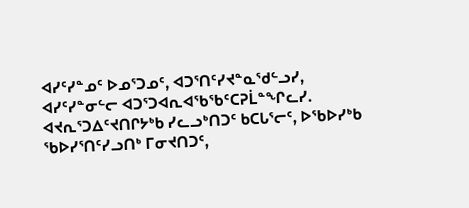ᐊᓯᑦᓯᓐᓄᑦ ᐅᓄᕐᑐᓄᑦ, ᐊᑐᕐᑎᑦᓯᔪᓐᓇᖁᓪᓗᓯ, ᐊᓯᑦᓯᓐᓂᓪᓕ ᐊᑐᕐᑐᐊᕆᐊᖃᖃᑦᑕᕈᒫᓐᖏᓚᓯ.
ᐊᔪᕆᕐᑐᐃᑦᔪᑎᒋᔭᒃᑲ ᓯᓚᓗᒃᑎᑐᑦ ᑲᑕᒐᕐᓕᑦ, ᐅᖃᐅᓯᒃᑲ ᖃᐅᓯᕐᑎᑦᓯᓗᑎᒃ ᒥᓂᔪᑎᑐᑦ,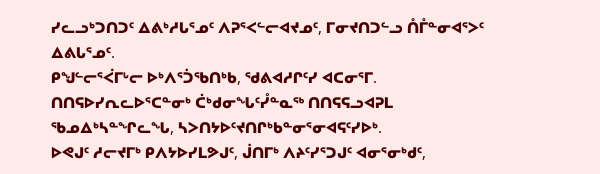ᓯᓚᓗᒃᑐᑎᑐᑦ ᐃᕕᒃᓱᒐᕐᓄᑦ ᐱᕈᕐᐸᓪᓕᐊᔪᓄᑦ, ᒥᓂᔪᑎᑐᓪᓗ ᑍᒤᓐᓂᐊᕐᐳᑦ ᐃᕕᒐᕐᓄᑦ.
ᑭᖑᓪᓕᕐᐹᒥᒡᓕ ᐅᒃᐱᕐᑑᖃᑎᒃᑲ, ᖁᕕᐊᓱᒋᑦᓯ ᐊᑕᓂᕐᒥ. ᑎᑎᕋᐅᓯᕆᓚᐅᕐᑕᓐᓂᒃ ᑖᒃᑯᓂᖓᑦᓮᓐᓇᖅ ᑎᑎᕋᕋᓗᐊᕈᒪ ᖃᓄᐃᒃᓴᓐᖏᓚᖓ, ᓴᐳᑎᔭᐅᑦᔪᑎᒋᒃᑲᓐᓂᕐᓂᐊᕋᑦᓯᐅᒃ.
ᐅᕙᒍᑦ ᓱᓕᔪᒥᒃ ᑭᐱᔭᐅᓯᒪᕗᒍᑦ, ᒎᑎᒥᒃ ᐱᔨᑦᓯᕐᑐᒍᑦ ᐊᓂᕐᓂᒃᑯᑦ,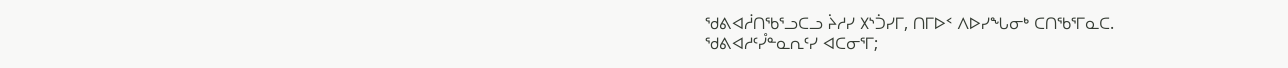ᖁᕕᐊᓲᑎᖃᕐᓗᑕᓗ ᔩᓱᓯ ᙭ᔅᑑᓯᒥ, ᑎᒥᐅᑉ ᐱᐅᓯᖓᓂᒃ ᑕᑎᖃᕐᒥᓇᑕ.
ᖁᕕᐊᓱᑦᓮᓐᓇᕆᑦᓯ ᐊᑕᓂᕐᒥ;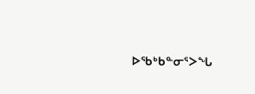ᐅᖃᒃᑲᓐᓂᕐᐳᖓ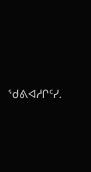ᖁᕕᐊᓱᒋᑦᓯ.